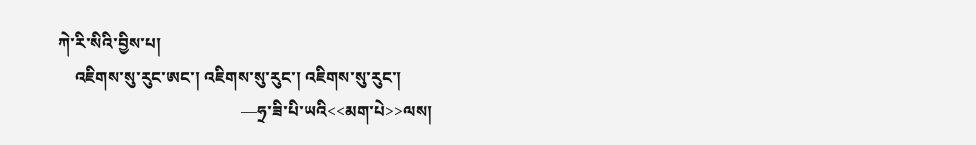ཀེ་རི་སིའི་བྱིས་པ།
    འཇིགས་སུ་རུང་ཨང་། འཇིགས་སུ་རུང་། འཇིགས་སུ་རུང་།
                                            —ཧྲ་ཟི་པི་ཡའི<<མག་པེ>>ལས།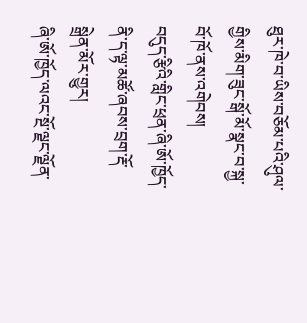ཐུར་ཁེ་བ་ཡིས་བཅོམ་པའི་ཤུལ་གྱིས་མིག་ཟུང་སྒོ་མོ་སྣང་བ་སྐྱ་བོ་ཁོ་ནས་འགེབས།
བདུད་རྩིའི་གླིང་ཕྲན་ཞི་ཨོ་ཁྱོད་ནི་ད་ལྟ་མཚོ་ཞབས་བྲག་རྡོ་སྒྲེན་མོར་གྱུར།
ཞི་ཨོ་ཁྱོད་ལའང་སྔོ་ལྗང་ལྗོན་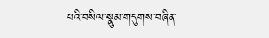པའི་བསིལ་སྣུམ་གདུགས་བཞིན་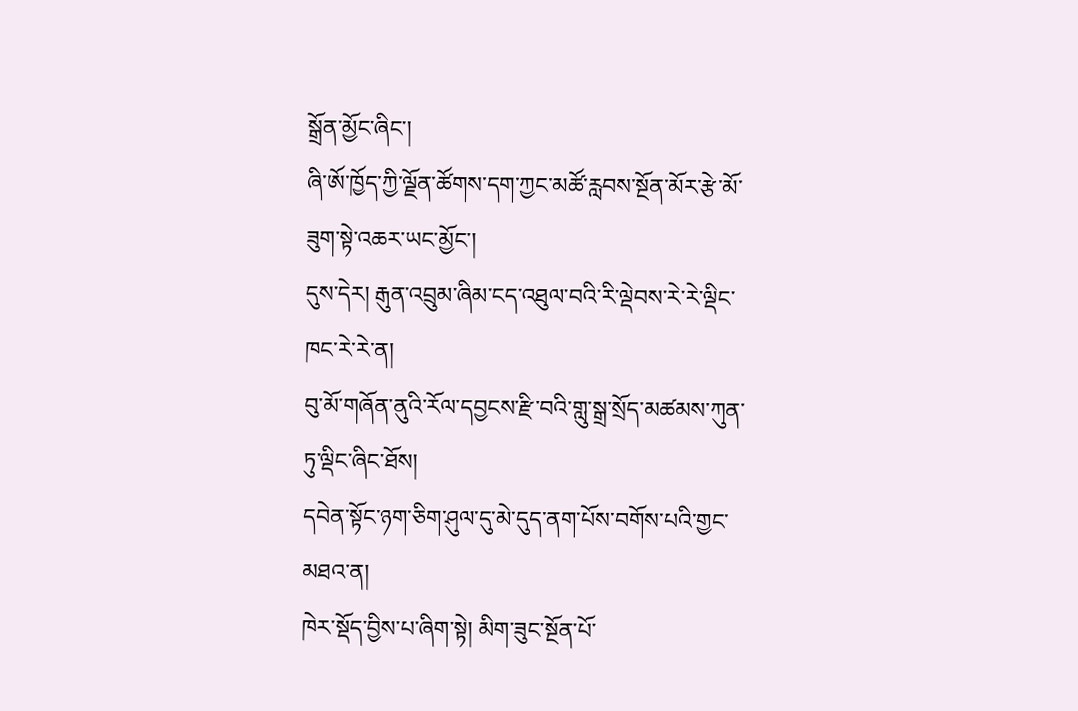སྒྲོན་མྱོང་ཞིང་།
ཞི་ཨོ་ཁྱོད་ཀྱི་ལྗོན་ཚོགས་དག་ཀྱང་མཚོ་རླབས་སྔོན་མོར་རྩེ་མོ་ཟུག་སྟེ་འཆར་ཡང་མྱོང་།
དུས་དེར། རྒུན་འབྲུམ་ཞིམ་ངད་འཐུལ་བའི་རི་ལྡེབས་རེ་རེ་ལྡིང་ཁང་རེ་རེ་ན།
བུ་མོ་གཞོན་ནུའི་རོལ་དབྱངས་རྫི་བའི་གླུ་སྒྲ་སྲོད་མཚམས་ཀུན་ཏུ་ལྡིང་ཞིང་ཐོས།
དབེན་སྟོང་ཉག་ཅིག་ཤུལ་དུ་མེ་དུད་ནག་པོས་བགོས་པའི་གྱང་མཐའ་ན།
ཁེར་སྡོད་བྱིས་པ་ཞིག་སྟེ། མིག་ཟུང་སྔོན་པོ་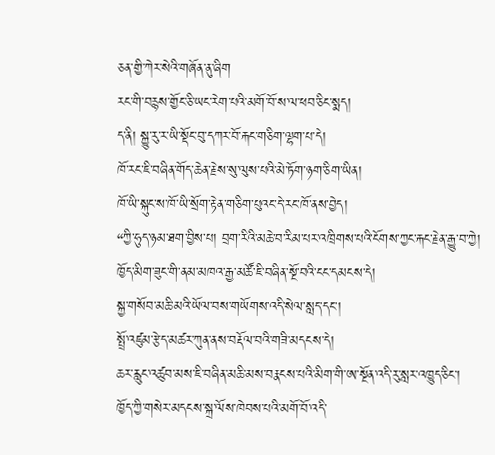ཅན་གྱི་ཀེར་སེའི་གཞོན་ནུ་ཞིག
རང་གི་བརྙས་གྱོང་ཅི་ཡང་རེག་པའི་མགོ་བོ་ས་ལ་ཕབ་ཅིང་སྨད།
ད་ནི། སྐྱུ་རུ་ར་ཡི་སྡོང་བུ་དཀར་བོ་རྐང་གཅིག་ལྷག་པ་དེ།
ཁོ་རང་ཇི་བཞིན་གོད་ཆེན་རྗེས་སུ་ལུས་པའི་མེ་ཏོག་ཉག་ཅིག་ཡིན།
ཁོ་ཡི་སྐུང་ས་ཁོ་ཡི་སྲོག་རྟེན་གཅིག་པུའང་དེ་རང་ཁོ་ནས་བྱེད།
“ཀྱི་ཧུད་ཉམ་ཐག་བྱིས་པ། བྲག་རིའི་མཆེ་བ་རིམ་པར་འཁྲིགས་པའི་ངོགས་ཀྱང་རྐང་རྗེན་རྒྱུ་བ་ཀྱེ།
ཁྱོད་མིག་ཟུང་གི་ནམ་མཁའ་རྒྱ་མཚོ་ཇི་བཞིན་སྔོ་བའི་ངང་དམངས་དེ།
སྐྱ་གསོབ་མཆི་མའི་ཡོལ་བས་གཡོགས་འདི་སེལ་སླད་དང་།
སྤྲོ་འཛུམ་རྩེད་མཚར་ཀུན་ནས་བརྡོལ་བའི་གཟི་མདངས་དེ།
ཆར་རླུང་འཚུབ་མས་ཇི་བཞིན་མཆི་མས་བརྣངས་པའི་མིག་གི་ཨ་སྔོན་འདི་རུ་སླར་འཁྱུད་ཅིང་།
ཁྱོད་ཀྱི་གསེར་མདངས་སྐྲ་ལོས་ཁེབས་པའི་མགོ་བོ་འདི་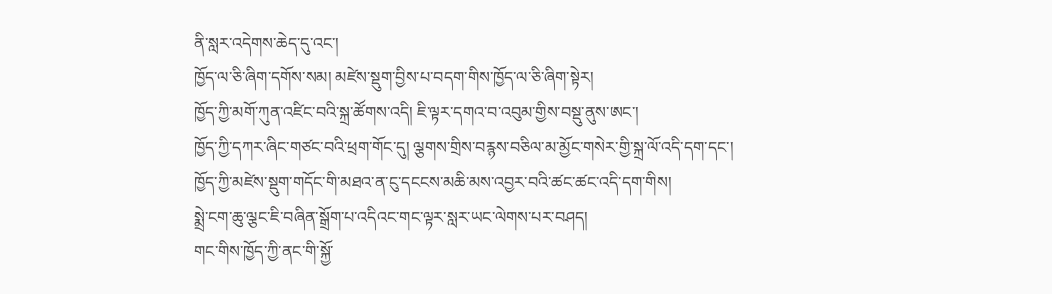ནི་སླར་འདེགས་ཆེད་དུ་འང་།
ཁྱོད་ལ་ཅི་ཞིག་དགོས་སམ། མཛེས་སྡུག་བྱིས་པ་བདག་གིས་ཁྱོད་ལ་ཅི་ཞིག་སྟེར།
ཁྱོད་ཀྱི་མགོ་ཀུན་འཛིང་བའི་སྐྲ་ཚོགས་འདི། ཇི་ལྟར་དགའ་བ་འབུམ་གྱིས་བསྡུ་ནུས་ཨང་།
ཁྱོད་ཀྱི་དཀར་ཞིང་གཙང་བའི་ཕྲག་གོང་དུ། ལྕགས་གྲིས་བརྙས་བཅིལ་མ་མྱོང་གསེར་གྱི་སྐྲ་ལོ་འདི་དག་དང་།
ཁྱོད་ཀྱི་མཛེས་སྡུག་གདོང་གི་མཐའ་ན་ངུ་དངངས་མཆི་མས་འབྱར་བའི་ཚང་ཚང་འདི་དག་གིས།
སྨྲེ་ངག་ཆུ་ལྕང་ཇི་བཞིན་སྒྲོག་པ་འདིའང་གང་ལྟར་སླར་ཡང་ལེགས་པར་བཤད།
གང་གིས་ཁྱོད་ཀྱི་ནང་གི་སྐྱོ་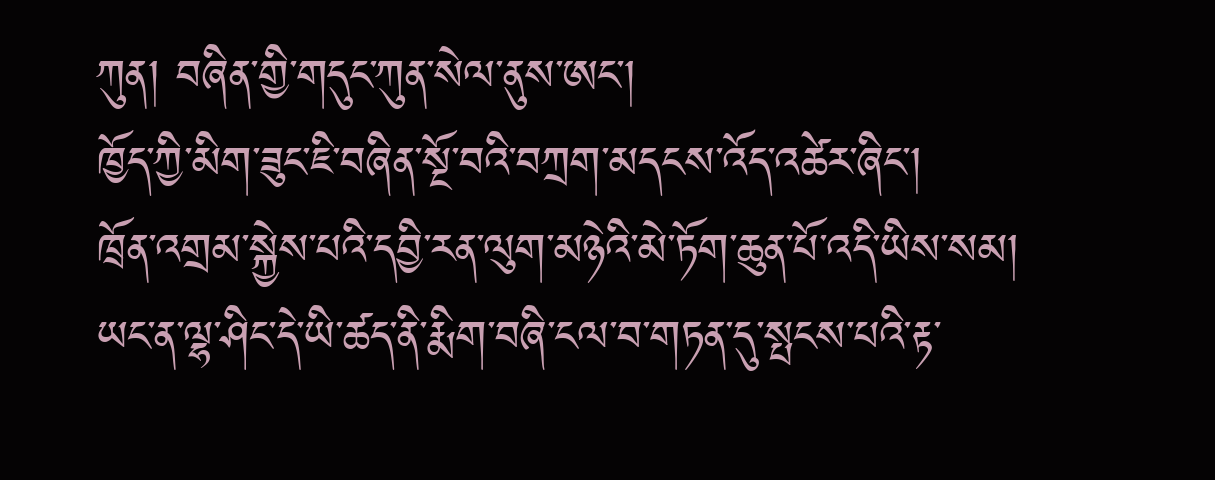ཀུན། བཞིན་གྱི་གདུང་ཀུན་སེལ་ནུས་ཨང་།
ཁྱོད་ཀྱི་མིག་ཟུང་ཇི་བཞིན་སྔོ་བའི་བཀྲག་མདངས་འོད་འཚེར་ཞིང་།
ཁྲོན་འགྲམ་སྐྱེས་པའི་དབྱི་རན་ལུག་མཉེའི་མེ་ཏོག་ཆུན་པོ་འདི་ཡིས་སམ།
ཡང་ན་ལྷ་ཤིང་དེ་ཡི་ཚད་ནི་རྨིག་བཞི་ངལ་བ་གཏན་དུ་སྤངས་པའི་རྟ་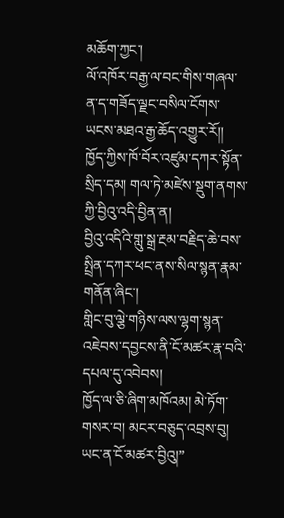མཆོག་ཀྱང་།
ལོ་འཁོར་བརྒྱ་ལ་བང་གིས་གཞལ་ན་ད་གཟོད་ལྗང་བསིལ་ངོགས་ཡངས་མཐའ་རྒྱ་ཆོད་འགྱུར་རོ།།
ཁྱོད་ཀྱིས་ཁོ་བོར་འཛུམ་དཀར་སྟོན་སྲིད་དམ། གལ་ཏེ་མཛེས་སྡུག་ནགས་ཀྱི་བྱིའུ་འདི་བྱིན་ན།
བྱིའུ་འདིའི་གླུ་སྒྲ་རྔམ་བརྗིད་ཆེ་བས་སྤྲིན་དཀར་ཕང་ནས་སིལ་སྙན་རྣམ་གནོན་ཞིང་།
གླིང་བུ་ལྕེ་གཉིས་ལས་ལྷག་སྙན་འཇེབས་དབྱངས་ནི་ངོ་མཚར་རྣ་བའི་དཔལ་དུ་འབེབས།
ཁྱོད་ལ་ཅི་ཞིག་མཁོའམ། མེ་ཏོག་གསར་བ། མངར་བཅུད་འབྲས་བུ། ཡང་ན་ངོ་མཚར་བྱིའུ།”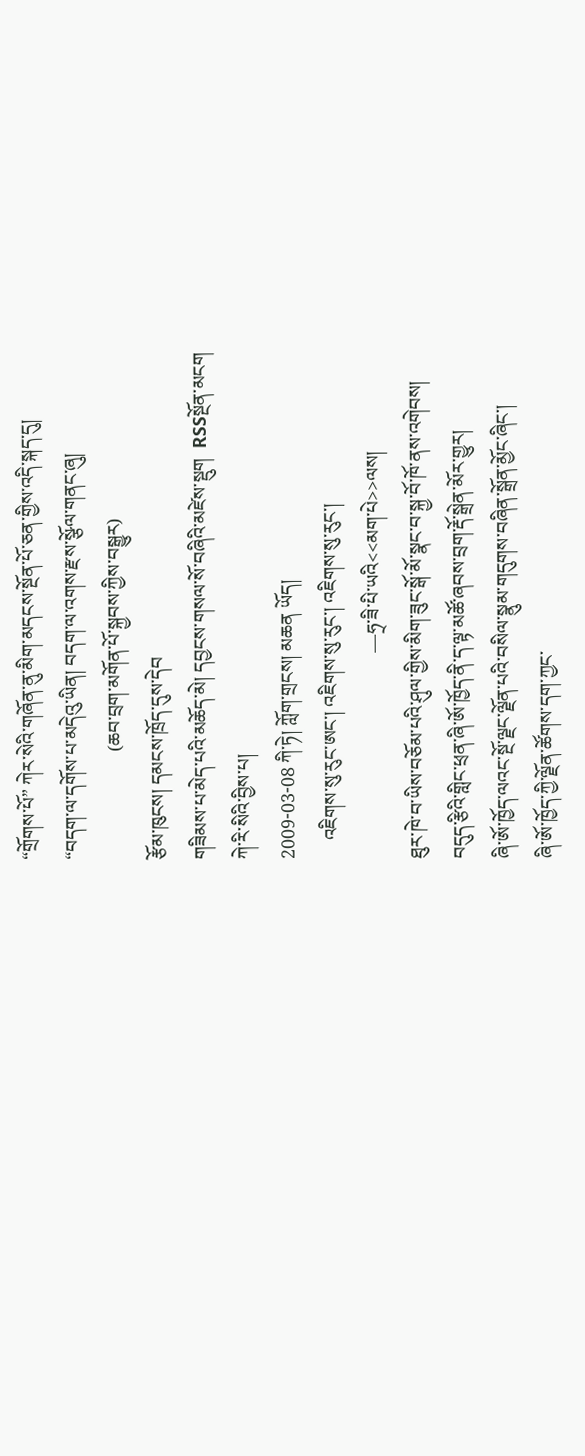“གྲོགས་པོ” ཀེར་སེའི་གཞོན་ནུ་མིག་མདངས་སྔོན་པོ་ཅན་གྱིས་འདི་སྐད་དུ།
“བདག་ལ་དགོས་པ་མདེའུ་ཡིན། བདག་ལ་འགས་རྫས་སྩོལ་གནང་ཞུ།
                       (ཆབ་བྲག་མགོན་པོ་སྐྱབས་ཀྱིས་བསྒྱུར)
རྩོམ་ཁུངས། དམངས་ཁྲོད་དུས་དེབ
གཟིམས་པ་མེད་པའི་མཆོད་མེ། དབྱངས་གསལ་སོ་བཞིའི་མཛེས་སྡུག  RSSསྔོན་མངག
ཀེ་རི་སིའི་བྱིས་པ།
2009-03-08 ཀི་ཏེ། ཀློག་གྲངས། མཆན ཡོད།
    འཇིགས་སུ་རུང་ཨང་། འཇིགས་སུ་རུང་། འཇིགས་སུ་རུང་།
                                            —ཧྲ་ཟི་པི་ཡའི<<མག་པེ>>ལས།
ཐུར་ཁེ་བ་ཡིས་བཅོམ་པའི་ཤུལ་གྱིས་མིག་ཟུང་སྒོ་མོ་སྣང་བ་སྐྱ་བོ་ཁོ་ནས་འགེབས།
བདུད་རྩིའི་གླིང་ཕྲན་ཞི་ཨོ་ཁྱོད་ནི་ད་ལྟ་མཚོ་ཞབས་བྲག་རྡོ་སྒྲེན་མོར་གྱུར།
ཞི་ཨོ་ཁྱོད་ལའང་སྔོ་ལྗང་ལྗོན་པའི་བསིལ་སྣུམ་གདུགས་བཞིན་སྒྲོན་མྱོང་ཞིང་།
ཞི་ཨོ་ཁྱོད་ཀྱི་ལྗོན་ཚོགས་དག་ཀྱང་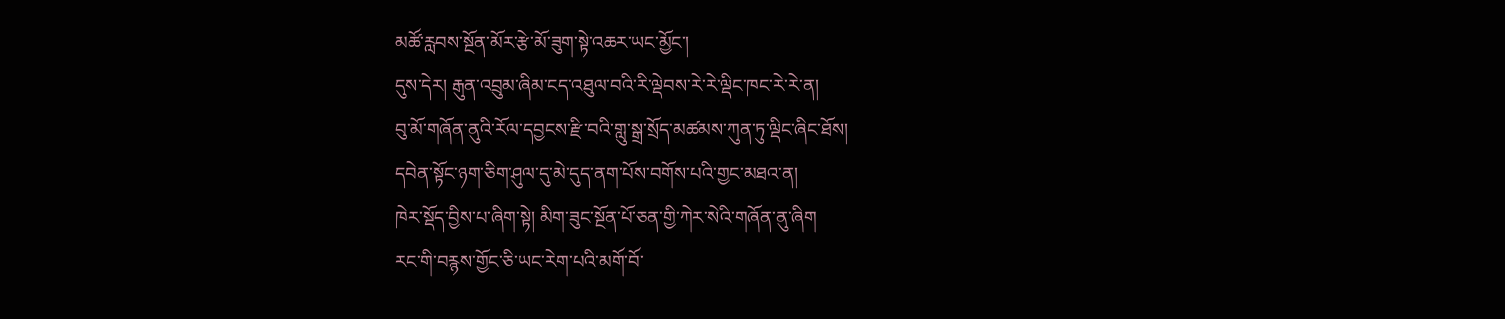མཚོ་རླབས་སྔོན་མོར་རྩེ་མོ་ཟུག་སྟེ་འཆར་ཡང་མྱོང་།
དུས་དེར། རྒུན་འབྲུམ་ཞིམ་ངད་འཐུལ་བའི་རི་ལྡེབས་རེ་རེ་ལྡིང་ཁང་རེ་རེ་ན།
བུ་མོ་གཞོན་ནུའི་རོལ་དབྱངས་རྫི་བའི་གླུ་སྒྲ་སྲོད་མཚམས་ཀུན་ཏུ་ལྡིང་ཞིང་ཐོས།
དབེན་སྟོང་ཉག་ཅིག་ཤུལ་དུ་མེ་དུད་ནག་པོས་བགོས་པའི་གྱང་མཐའ་ན།
ཁེར་སྡོད་བྱིས་པ་ཞིག་སྟེ། མིག་ཟུང་སྔོན་པོ་ཅན་གྱི་ཀེར་སེའི་གཞོན་ནུ་ཞིག
རང་གི་བརྙས་གྱོང་ཅི་ཡང་རེག་པའི་མགོ་བོ་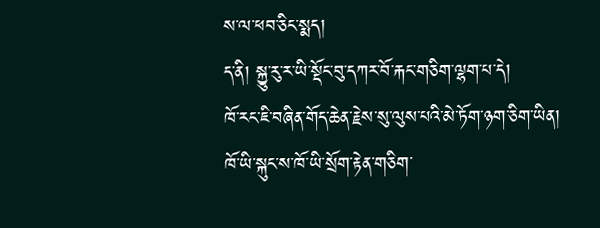ས་ལ་ཕབ་ཅིང་སྨད།
ད་ནི། སྐྱུ་རུ་ར་ཡི་སྡོང་བུ་དཀར་བོ་རྐང་གཅིག་ལྷག་པ་དེ།
ཁོ་རང་ཇི་བཞིན་གོད་ཆེན་རྗེས་སུ་ལུས་པའི་མེ་ཏོག་ཉག་ཅིག་ཡིན།
ཁོ་ཡི་སྐུང་ས་ཁོ་ཡི་སྲོག་རྟེན་གཅིག་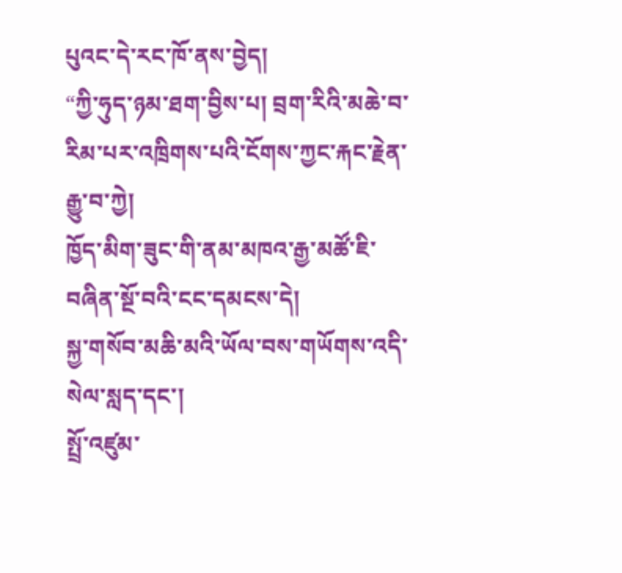པུའང་དེ་རང་ཁོ་ནས་བྱེད།
“ཀྱི་ཧུད་ཉམ་ཐག་བྱིས་པ། བྲག་རིའི་མཆེ་བ་རིམ་པར་འཁྲིགས་པའི་ངོགས་ཀྱང་རྐང་རྗེན་རྒྱུ་བ་ཀྱེ།
ཁྱོད་མིག་ཟུང་གི་ནམ་མཁའ་རྒྱ་མཚོ་ཇི་བཞིན་སྔོ་བའི་ངང་དམངས་དེ།
སྐྱ་གསོབ་མཆི་མའི་ཡོལ་བས་གཡོགས་འདི་སེལ་སླད་དང་།
སྤྲོ་འཛུམ་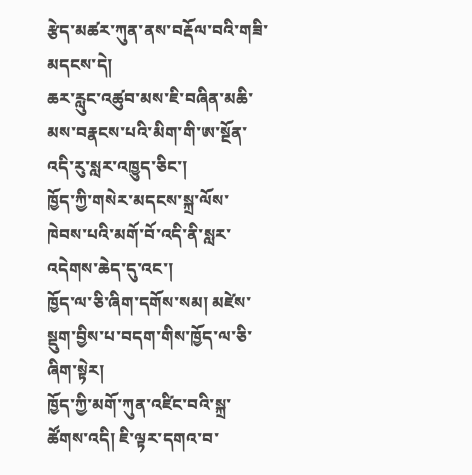རྩེད་མཚར་ཀུན་ནས་བརྡོལ་བའི་གཟི་མདངས་དེ།
ཆར་རླུང་འཚུབ་མས་ཇི་བཞིན་མཆི་མས་བརྣངས་པའི་མིག་གི་ཨ་སྔོན་འདི་རུ་སླར་འཁྱུད་ཅིང་།
ཁྱོད་ཀྱི་གསེར་མདངས་སྐྲ་ལོས་ཁེབས་པའི་མགོ་བོ་འདི་ནི་སླར་འདེགས་ཆེད་དུ་འང་།
ཁྱོད་ལ་ཅི་ཞིག་དགོས་སམ། མཛེས་སྡུག་བྱིས་པ་བདག་གིས་ཁྱོད་ལ་ཅི་ཞིག་སྟེར།
ཁྱོད་ཀྱི་མགོ་ཀུན་འཛིང་བའི་སྐྲ་ཚོགས་འདི། ཇི་ལྟར་དགའ་བ་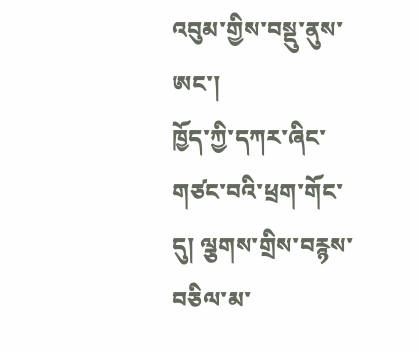འབུམ་གྱིས་བསྡུ་ནུས་ཨང་།
ཁྱོད་ཀྱི་དཀར་ཞིང་གཙང་བའི་ཕྲག་གོང་དུ། ལྕགས་གྲིས་བརྙས་བཅིལ་མ་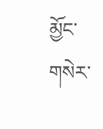མྱོང་གསེར་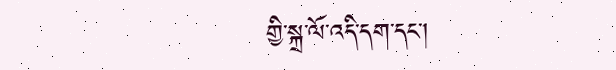གྱི་སྐྲ་ལོ་འདི་དག་དང་།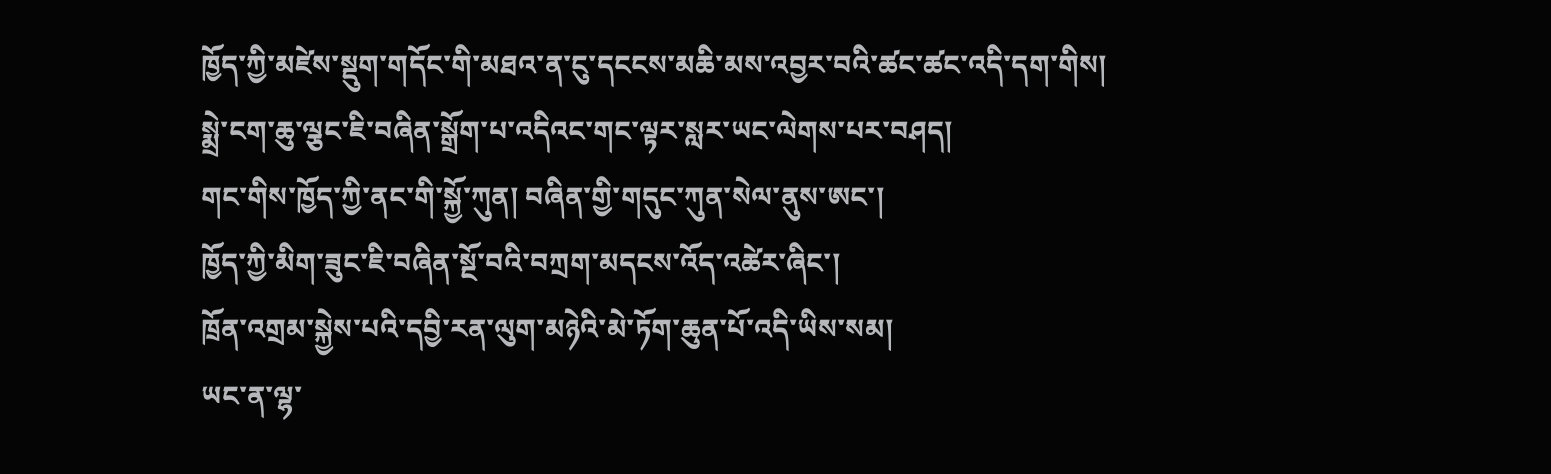ཁྱོད་ཀྱི་མཛེས་སྡུག་གདོང་གི་མཐའ་ན་ངུ་དངངས་མཆི་མས་འབྱར་བའི་ཚང་ཚང་འདི་དག་གིས།
སྨྲེ་ངག་ཆུ་ལྕང་ཇི་བཞིན་སྒྲོག་པ་འདིའང་གང་ལྟར་སླར་ཡང་ལེགས་པར་བཤད།
གང་གིས་ཁྱོད་ཀྱི་ནང་གི་སྐྱོ་ཀུན། བཞིན་གྱི་གདུང་ཀུན་སེལ་ནུས་ཨང་།
ཁྱོད་ཀྱི་མིག་ཟུང་ཇི་བཞིན་སྔོ་བའི་བཀྲག་མདངས་འོད་འཚེར་ཞིང་།
ཁྲོན་འགྲམ་སྐྱེས་པའི་དབྱི་རན་ལུག་མཉེའི་མེ་ཏོག་ཆུན་པོ་འདི་ཡིས་སམ།
ཡང་ན་ལྷ་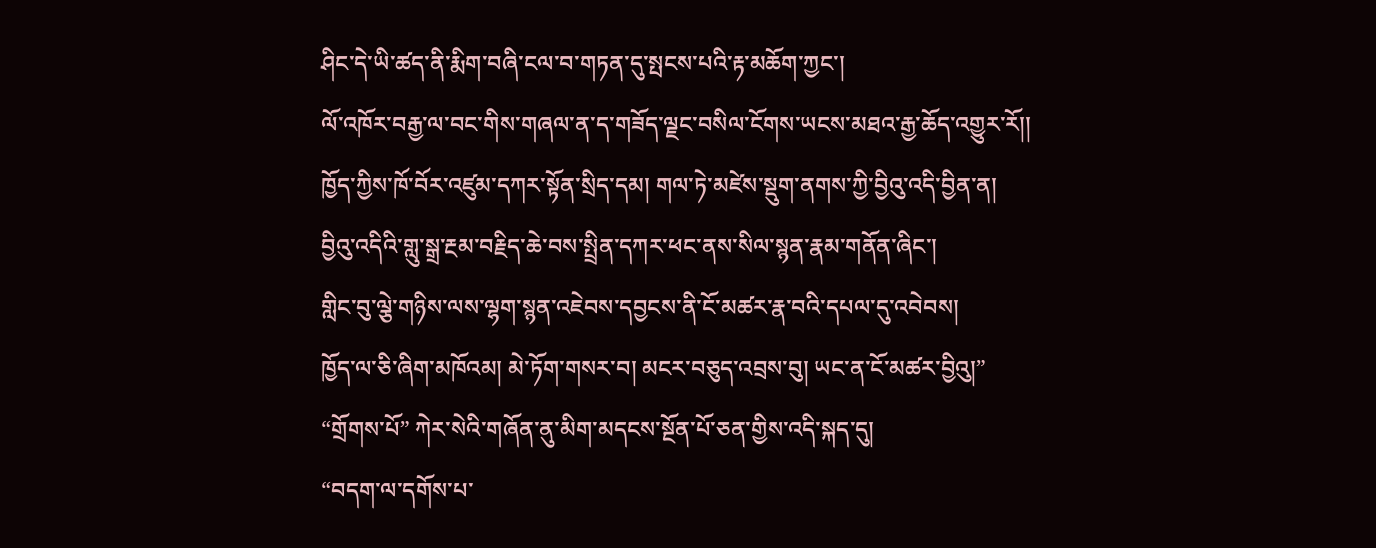ཤིང་དེ་ཡི་ཚད་ནི་རྨིག་བཞི་ངལ་བ་གཏན་དུ་སྤངས་པའི་རྟ་མཆོག་ཀྱང་།
ལོ་འཁོར་བརྒྱ་ལ་བང་གིས་གཞལ་ན་ད་གཟོད་ལྗང་བསིལ་ངོགས་ཡངས་མཐའ་རྒྱ་ཆོད་འགྱུར་རོ།།
ཁྱོད་ཀྱིས་ཁོ་བོར་འཛུམ་དཀར་སྟོན་སྲིད་དམ། གལ་ཏེ་མཛེས་སྡུག་ནགས་ཀྱི་བྱིའུ་འདི་བྱིན་ན།
བྱིའུ་འདིའི་གླུ་སྒྲ་རྔམ་བརྗིད་ཆེ་བས་སྤྲིན་དཀར་ཕང་ནས་སིལ་སྙན་རྣམ་གནོན་ཞིང་།
གླིང་བུ་ལྕེ་གཉིས་ལས་ལྷག་སྙན་འཇེབས་དབྱངས་ནི་ངོ་མཚར་རྣ་བའི་དཔལ་དུ་འབེབས།
ཁྱོད་ལ་ཅི་ཞིག་མཁོའམ། མེ་ཏོག་གསར་བ། མངར་བཅུད་འབྲས་བུ། ཡང་ན་ངོ་མཚར་བྱིའུ།”
“གྲོགས་པོ” ཀེར་སེའི་གཞོན་ནུ་མིག་མདངས་སྔོན་པོ་ཅན་གྱིས་འདི་སྐད་དུ།
“བདག་ལ་དགོས་པ་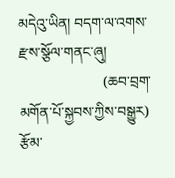མདེའུ་ཡིན། བདག་ལ་འགས་རྫས་སྩོལ་གནང་ཞུ།
                       (ཆབ་བྲག་མགོན་པོ་སྐྱབས་ཀྱིས་བསྒྱུར)
རྩོམ་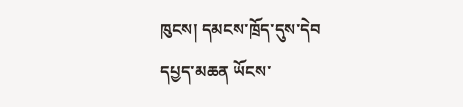ཁུངས། དམངས་ཁྲོད་དུས་དེབ
དཔྱད་མཆན ཡོངས་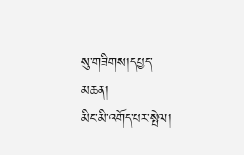སུ་གཟིགས།དཔྱད་མཆན།
མིང་མི་འགོད་པར་སྤེལ།